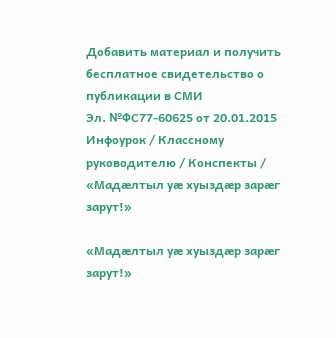Добавить материал и получить бесплатное свидетельство о публикации в СМИ
Эл. №ФС77-60625 от 20.01.2015
Инфоурок / Классному руководителю / Конспекты / «Мадæлтыл уæ хуыздæр зарæг зарут!»

«Мадæлтыл уæ хуыздæр зарæг зарут!»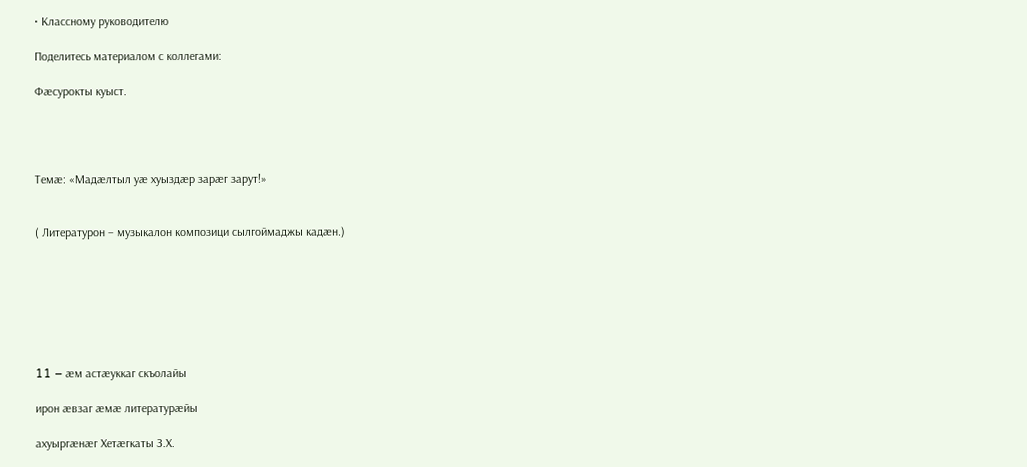• Классному руководителю

Поделитесь материалом с коллегами:

Фæсурокты куыст.




Темæ: «Мадæлтыл уæ хуыздæр зарæг зарут!»


( Литературон – музыкалон композици сылгоймаджы кадæн.)







11 – æм астæуккаг скъолайы

ирон æвзаг æмæ литературæйы

ахуыргæнæг Хетæгкаты З.Х.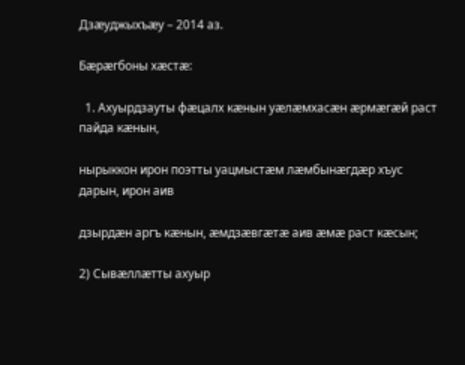Дзæуджыхъæу – 2014 аз.

Бæрæгбоны хæстæ:

  1. Ахуырдзауты фæцалх кæнын уæлæмхасæн æрмæгæй раст пайда кæнын,

нырыккон ирон поэтты уацмыстæм лæмбынæгдæр хъус дарын, ирон аив

дзырдæн аргъ кæнын, æмдзæвгæтæ аив æмæ раст кæсын;

2) Сывæллæтты ахуыр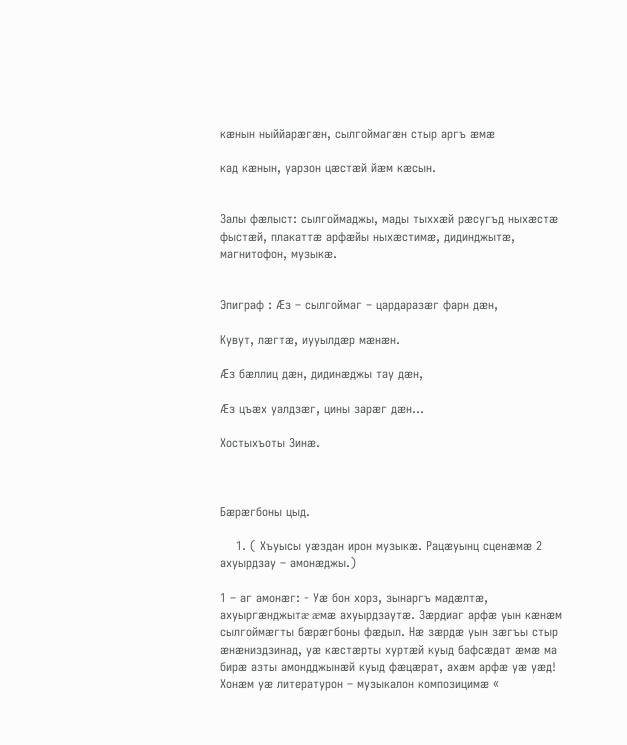кæнын ныййарæгæн, сылгоймагæн стыр аргъ æмæ

кад кæнын, уарзон цæстæй йæм кæсын.


Залы фæлыст: сылгоймаджы, мады тыххæй рæсугъд ныхæстæ фыстæй, плакаттæ арфæйы ныхæстимæ, дидинджытæ, магнитофон, музыкæ.


Эпиграф : Æз – сылгоймаг – цардаразæг фарн дæн,

Кувут, лæгтæ, иууылдæр мæнæн.

Æз бæллиц дæн, дидинæджы тау дæн,

Æз цъæх уалдзæг, цины зарæг дæн…

Хостыхъоты Зинæ.



Бæрæгбоны цыд.

    1. ( Хъуысы уæздан ирон музыкæ. Рацæуынц сценæмæ 2 ахуырдзау – амонæджы.)

1 – аг амонæг: - Уæ бон хорз, зынаргъ мадæлтæ, ахуыргæнджытæ æмæ ахуырдзаутæ. Зæрдиаг арфæ уын кæнæм сылгоймæгты бæрæгбоны фæдыл. Нæ зæрдæ уын зæгъы стыр æнæниздзинад, уæ кæстæрты хуртæй куыд бафсæдат æмæ ма бирæ азты амондджынæй куыд фæцæрат, ахæм арфæ уæ уæд! Хонæм уæ литературон – музыкалон композицимæ «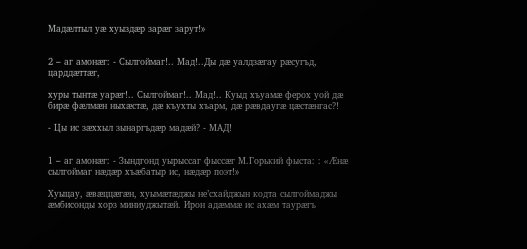Мадæлтыл уæ хуыздæр зарæг зарут!»


2 – аг амонæг: - Сылгоймаг!.. Мад!..Ды дæ уалдзæгау рæсугъд, царддæттæг,

хуры тынтæ уарæг!.. Сылгоймаг!.. Мад!.. Куыд хъуамæ ферох уой дæ бирæ фæлмæн ныхæстæ, дæ къухты хъарм, дæ рæвдаугæ цæстæнгас?!

- Цы ис зæххыл зынаргъдæр мадæй? - МАД!


1 – аг амонæг: - Зындгонд уырыссаг фыссæг М.Горький фыста: : «Æнæ сылгоймаг нæдæр хъæбатыр ис, нæдæр поэт!»

Хуыцау, æвæццæгæн, хуымæтæджы не’схайджын кодта сылгоймаджы æмбисонды хорз миниуджытæй. Ирон адæммæ ис ахæм таурæгъ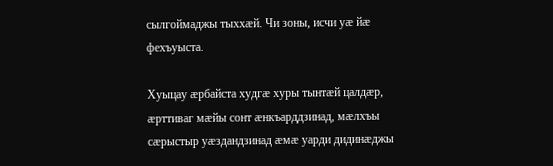сылгоймаджы тыххæй. Чи зоны, исчи уæ йæ фехъуыста.

Хуыцау æрбайста худгæ хуры тынтæй цалдæр, æрттиваг мæйы сонт æнкъарддзинад, мæлхъы сæрыстыр уæздандзинад æмæ уарди дидинæджы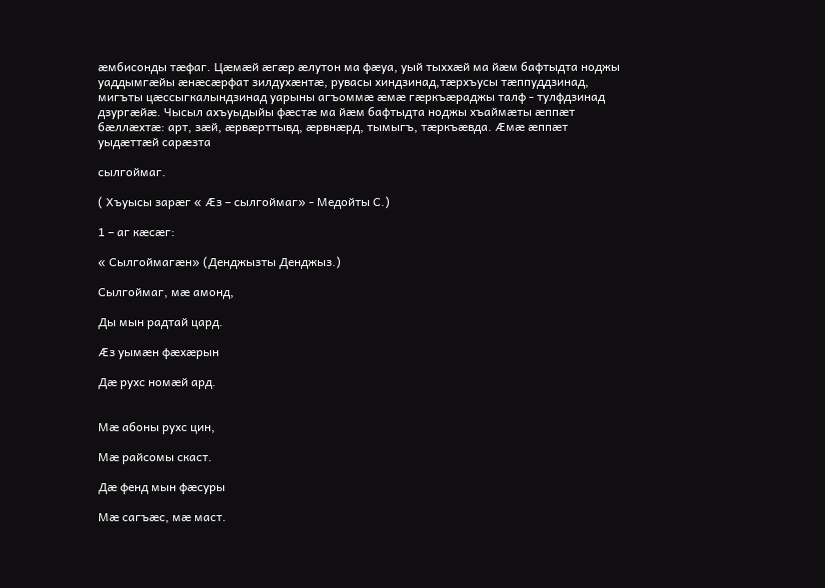æмбисонды тæфаг. Цæмæй æгæр æлутон ма фæуа, уый тыххæй ма йæм бафтыдта ноджы уаддымгæйы æнæсæрфат зилдухæнтæ, рувасы хиндзинад,тæрхъусы тæппуддзинад, мигъты цæссыгкалындзинад уарыны агъоммæ æмæ гæркъæраджы талф - тулфдзинад дзургæйæ. Чысыл ахъуыдыйы фæстæ ма йæм бафтыдта ноджы хъаймæты æппæт бæллæхтæ: арт, зæй, æрвæрттывд, æрвнæрд, тымыгъ, тæркъæвда. Æмæ æппæт уыдæттæй сарæзта

сылгоймаг.

( Хъуысы зарæг « Æз – сылгоймаг» - Медойты С.)

1 – аг кæсæг:

« Сылгоймагæн» (Денджызты Денджыз.)

Сылгоймаг, мæ амонд,

Ды мын радтай цард.

Æз уымæн фæхæрын

Дæ рухс номæй ард.


Мæ абоны рухс цин,

Мæ райсомы скаст.

Дæ фенд мын фæсуры

Мæ сагъæс, мæ маст.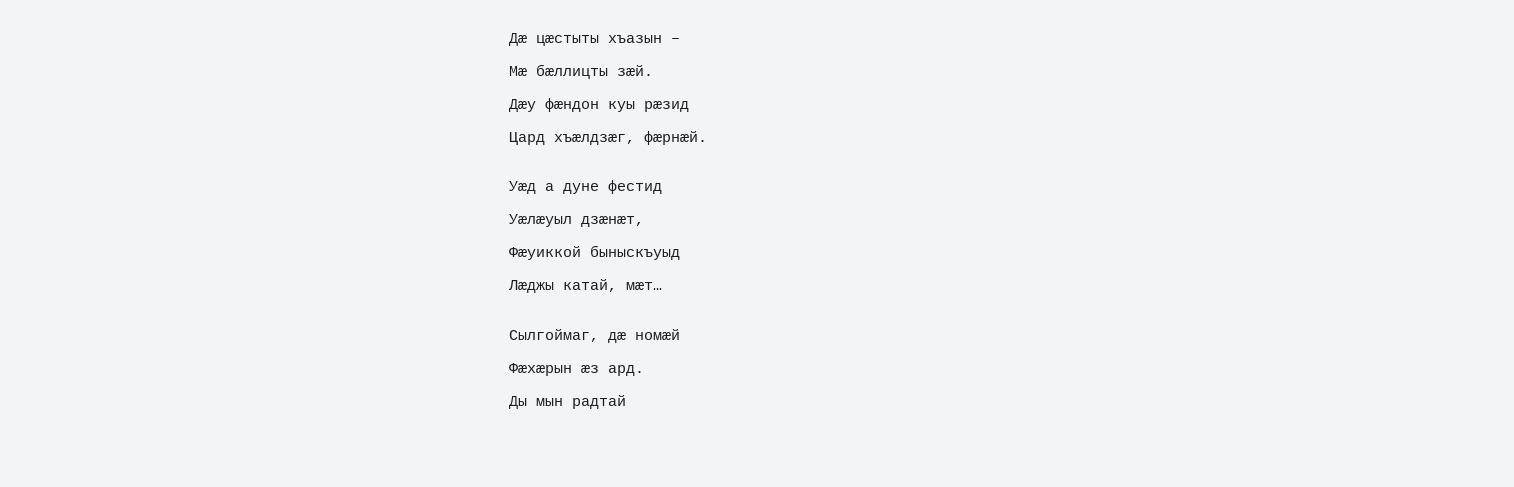Дæ цæстыты хъазын –

Мæ бæллицты зæй.

Дæу фæндон куы рæзид

Цард хъæлдзæг, фæрнæй.


Уæд а дуне фестид

Уæлæуыл дзæнæт,

Фæуиккой быныскъуыд

Лæджы катай, мæт…


Сылгоймаг, дæ номæй

Фæхæрын æз ард.

Ды мын радтай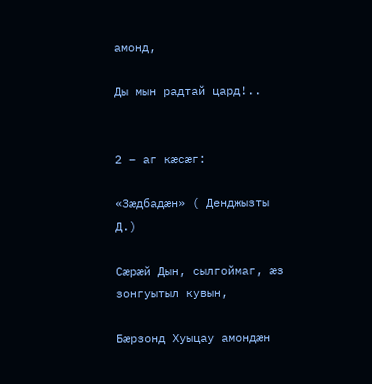амонд,

Ды мын радтай цард!..


2 – аг кæсæг:

«Зæдбадæн» ( Денджызты Д.)

Сæрæй Дын, сылгоймаг, æз зонгуытыл кувын,

Бæрзонд Хуыцау амондæн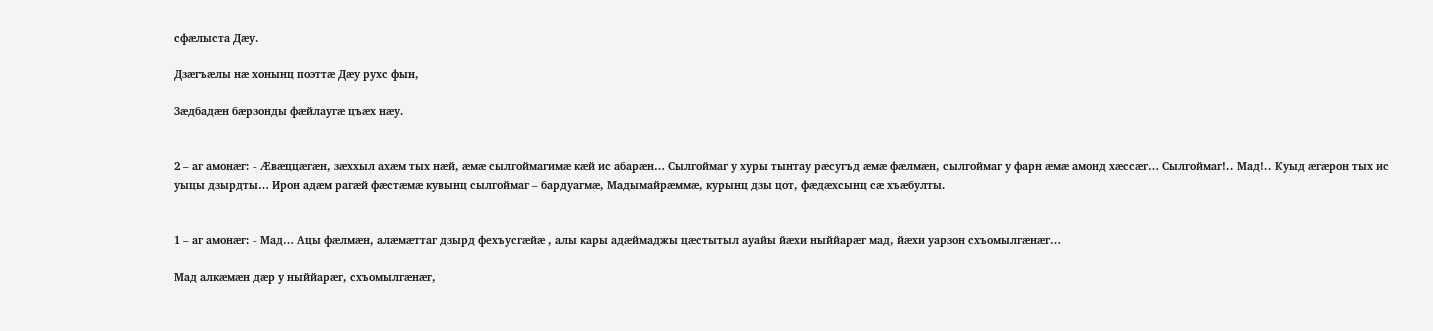сфæлыста Дæу.

Дзæгъæлы нæ хонынц поэттæ Дæу рухс фын,

Зæдбадæн бæрзонды фæйлаугæ цъæх нæу.


2 – аг амонæг: - Æвæццæгæн, зæххыл ахæм тых нæй, æмæ сылгоймагимæ кæй ис абарæн… Сылгоймаг у хуры тынтау рæсугъд æмæ фæлмæн, сылгоймаг у фарн æмæ амонд хæссæг… Сылгоймаг!.. Мад!.. Куыд æгæрон тых ис уыцы дзырдты… Ирон адæм рагæй фæстæмæ кувынц сылгоймаг – бардуагмæ, Мадымайрæммæ, курынц дзы цот, фæдæхсынц сæ хъæбулты.


1 – аг амонæг: - Мад… Ацы фæлмæн, алæмæттаг дзырд фехъусгæйæ , алы кары адæймаджы цæстытыл ауайы йæхи ныййарæг мад, йæхи уарзон схъомылгæнæг…

Мад алкæмæн дæр у ныййарæг, схъомылгæнæг,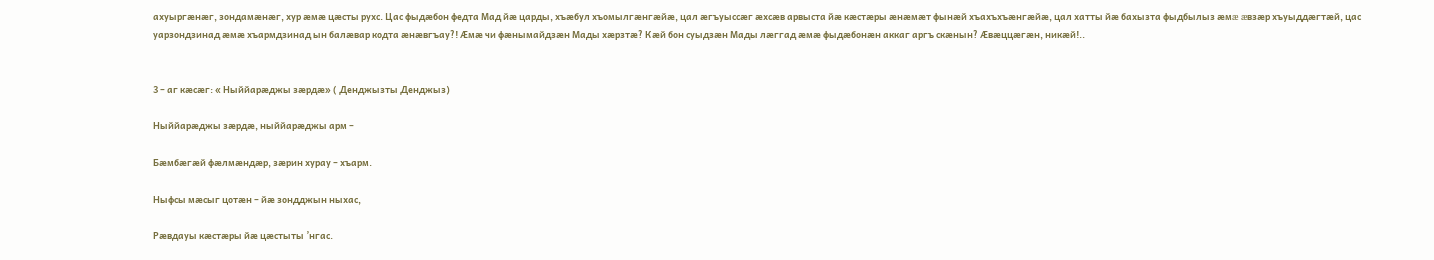ахуыргæнæг, зондамæнæг, хур æмæ цæсты рухс. Цас фыдæбон федта Мад йæ царды, хъæбул хъомылгæнгæйæ, цал æгъуыссæг æхсæв арвыста йæ кæстæры æнæмæт фынæй хъахъхъæнгæйæ, цал хатты йæ бахызта фыдбылыз æмæ æвзæр хъуыддæгтæй, цас уарзондзинад æмæ хъармдзинад ын балæвар кодта æнæвгъау?! Æмæ чи фæнымайдзæн Мады хæрзтæ? Кæй бон суыдзæн Мады лæггад æмæ фыдæбонæн аккаг аргъ скæнын? Æвæццæгæн, никæй!..


3 – аг кæсæг: « Ныййарæджы зæрдæ» ( Денджызты Денджыз)

Ныййарæджы зæрдæ, ныййарæджы арм –

Бæмбæгæй фæлмæндæр, зæрин хурау – хъарм.

Ныфсы мæсыг цотæн – йæ зондджын ныхас,

Рæвдауы кæстæры йæ цæстыты ’нгас.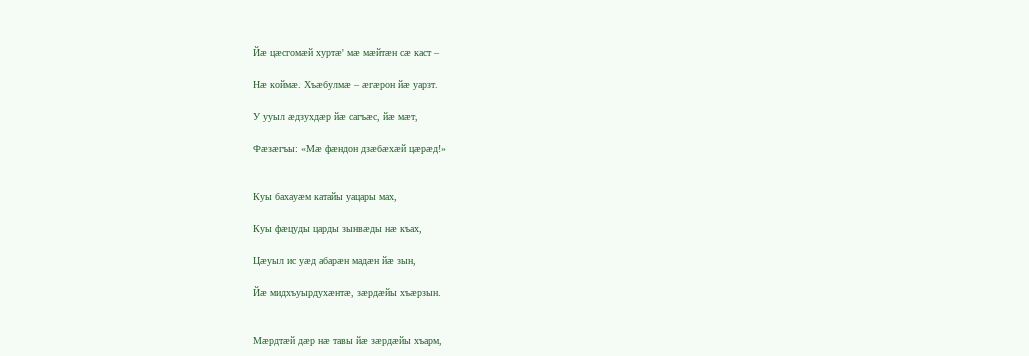Йæ цæсгомæй хуртæ' мæ мæйтæн сæ каст –

Нæ коймæ. Хъæбулмæ – æгæрон йæ уарзт.

У ууыл æдзухдæр йæ сагъæс, йæ мæт,

Фæзæгъы: «Мæ фæндон дзæбæхæй цæрæд!»


Куы бахауæм катайы уацары мах,

Куы фæцуды царды зынвæды нæ къах,

Цæуыл ис уæд абарæн мадæн йæ зын,

Йæ мидхъуырдухæнтæ, зæрдæйы хъæрзын.


Мæрдтæй дæр нæ тавы йæ зæрдæйы хъарм,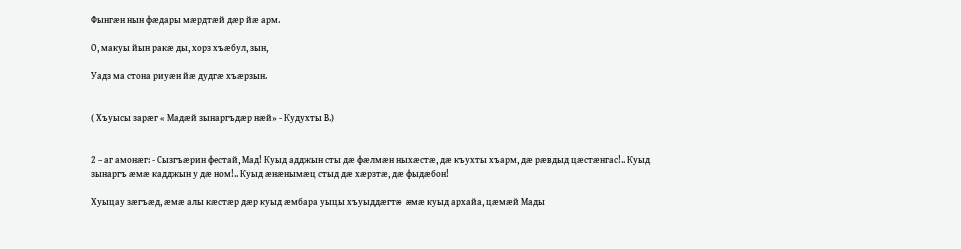Фынгæн нын фæдары мæрдтæй дæр йæ арм.

О, макуы йын ракæ ды, хорз хъæбул, зын,

Уадз ма стона риуæн йæ дудгæ хъæрзын.


( Хъуысы зарæг « Мадæй зынаргъдæр нæй» - Кудухты В.)


2 – аг амонæг: - Сызгъæрин фестай, Мад! Куыд адджын сты дæ фæлмæн ныхæстæ, дæ къухты хъарм, дæ рæвдыд цæстæнгас!.. Куыд зынаргъ æмæ кадджын у дæ ном!.. Куыд æнæнымæц стыд дæ хæрзтæ, дæ фыдæбон!

Хуыцау зæгъæд, æмæ алы кæстæр дæр куыд æмбара уыцы хъуыддæгтæ æмæ куыд архайа, цæмæй Мады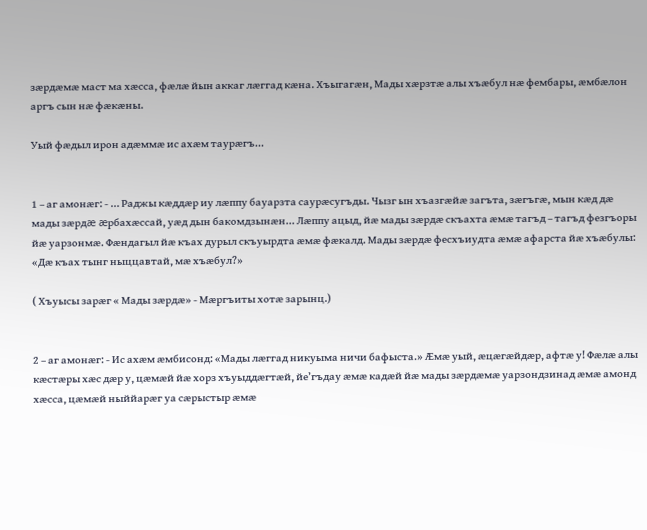зæрдæмæ маст ма хæсса, фæлæ йын аккаг лæггад кæна. Хъыгагæн, Мады хæрзтæ алы хъæбул нæ фембары, æмбæлон аргъ сын нæ фæкæны.

Уый фæдыл ирон адæммæ ис ахæм таурæгъ…


1 – аг амонæг: - … Раджы кæддæр иу лæппу бауарзта саурæсугъды. Чызг ын хъазгæйæ загъта, зæгъгæ, мын кæд дæ мады зæрдæ æрбахæссай, уæд дын бакомдзынæн… Лæппу ацыд, йæ мады зæрдæ скъахта æмæ тагъд – тагъд фезгъоры йæ уарзонмæ. Фæндагыл йæ къах дурыл скъуырдта æмæ фæкалд. Мады зæрдæ фесхъиудта æмæ афарста йæ хъæбулы: «Дæ къах тынг ныццавтай, мæ хъæбул?»

( Хъуысы зарæг « Мады зæрдæ» - Мæргъиты хотæ зарынц.)


2 – аг амонæг: - Ис ахæм æмбисонд: «Мады лæггад никуыма ничи бафыста.» Æмæ уый, æцæгæйдæр, афтæ у! Фæлæ алы кæстæры хæс дæр у, цæмæй йæ хорз хъуыддæгтæй, йе’гъдау æмæ кадæй йæ мады зæрдæмæ уарзондзинад æмæ амонд хæсса, цæмæй ныййарæг уа сæрыстыр æмæ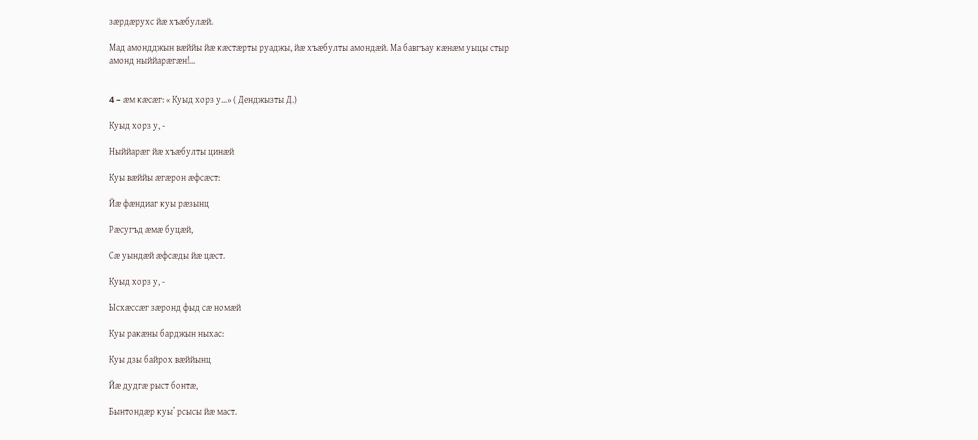зæрдæрухс йæ хъæбулæй.

Мад амондджын вæййы йæ кæстæрты руаджы, йæ хъæбулты амондæй. Ма бавгъау кæнæм уыцы стыр амонд ныййарæгæн!...


4 – æм кæсæг: « Куыд хорз у…» ( Денджызты Д.)

Куыд хорз у, -

Ныййарæг йæ хъæбулты цинæй

Куы вæййы æгæрон æфсæст:

Йæ фæндиаг куы рæзынц

Рæсугъд æмæ буцæй,

Сæ уындæй æфсæды йæ цæст.

Куыд хорз у, -

Ысхæссæг зæронд фыд сæ номæй

Куы ракæны барджын ныхас:

Куы дзы байрох вæййынц

Йæ дудгæ рыст бонтæ,

Бынтондæр куы’ рсысы йæ маст.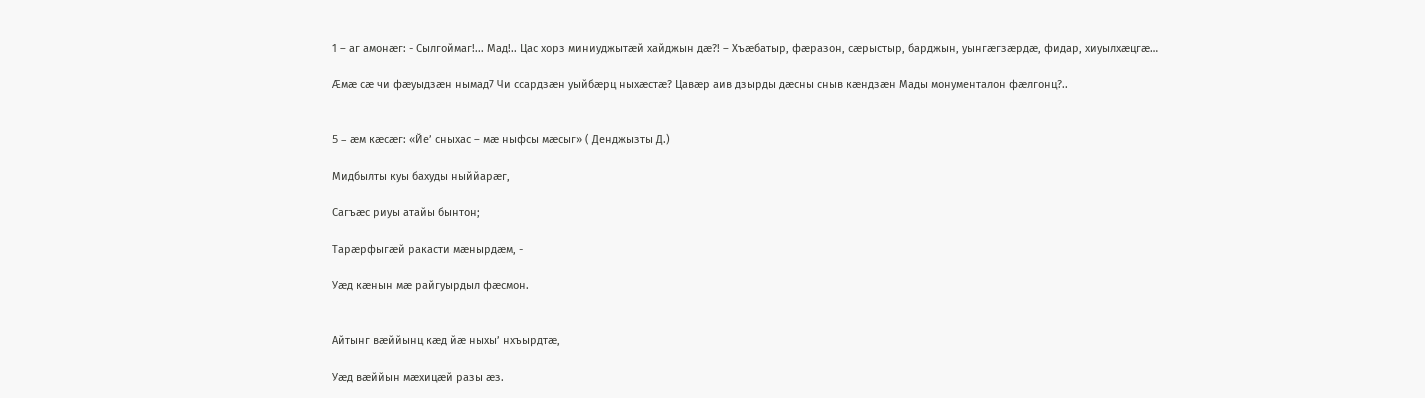1 – аг амонæг: - Сылгоймаг!... Мад!.. Цас хорз миниуджытæй хайджын дæ?! – Хъæбатыр, фæразон, сæрыстыр, барджын, уынгæгзæрдæ, фидар, хиуылхæцгæ…

Æмæ сæ чи фæуыдзæн нымад7 Чи ссардзæн уыйбæрц ныхæстæ? Цавæр аив дзырды дæсны сныв кæндзæн Мады монументалон фæлгонц?..


5 – æм кæсæг: «Йе’ сныхас – мæ ныфсы мæсыг» ( Денджызты Д.)

Мидбылты куы бахуды ныййарæг,

Сагъæс риуы атайы бынтон;

Тарæрфыгæй ракасти мæнырдæм, -

Уæд кæнын мæ райгуырдыл фæсмон.


Айтынг вæййынц кæд йæ ныхы’ нхъырдтæ,

Уæд вæййын мæхицæй разы æз.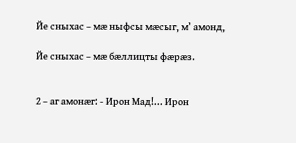Йе сныхас – мæ ныфсы мæсыг, м’ амонд,

Йе сныхас – мæ бæллицты фæрæз.


2 – аг амонæг: - Ирон Мад!... Ирон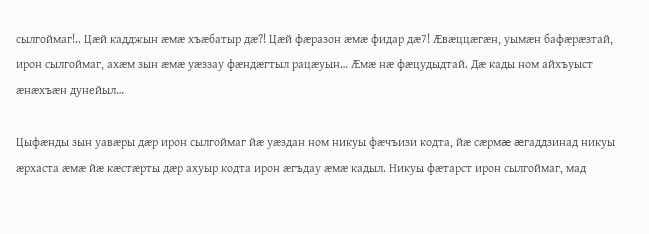сылгоймаг!.. Цæй кадджын æмæ хъæбатыр дæ?! Цæй фæразон æмæ фидар дæ7! Æвæццæгæн, уымæн бафæрæзтай, ирон сылгоймаг, ахæм зын æмæ уæззау фæндæгтыл рацæуын… Æмæ нæ фæцудыдтай. Дæ кады ном айхъуыст æнæхъæн дунейыл…

Цыфæнды зын уавæры дæр ирон сылгоймаг йæ уæздан ном никуы фæчъизи кодта, йæ сæрмæ æгаддзинад никуы æрхаста æмæ йæ кæстæрты дæр ахуыр кодта ирон æгъдау æмæ кадыл. Никуы фæтарст ирон сылгоймаг, мад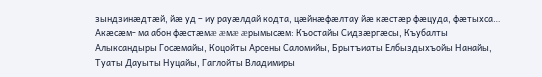зындзинæдтæй, йæ уд – иу рауæлдай кодта, цæйнæфæлтау йæ кæстæр фæцуда, фæтыхса… Акæсæм- ма абон фæстæмæ æмæ æрымысæм: Къостайы Сидзæргæсы, Къубалты Алыксандыры Госæмайы, Коцойты Арсены Саломийы, Брытъиаты Елбыздыхъойы Нанайы, Туаты Дауыты Нуцайы, Гаглойты Владимиры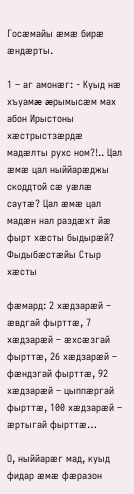Госæмайы æмæ бирæ æндæрты.

1 – аг амонæг: - Куыд нæ хъуамæ æрымысæм мах абон Ирыстоны хæстрыстзæрдæ мадæлты рухс ном?!.. Цал æмæ цал ныййарæджы скоддтой сæ уæлæ саутæ? Цал æмæ цал мадæн нал раздæхт йæ фырт хæсты быдырæй? Фыдыбæстæйы Стыр хæсты

фæмард: 2 хæдзарæй – æвдгай фырттæ, 7 хæдзарæй – æхсæзгай фырттæ, 26 хæдзарæй – фæндзгай фырттæ, 92 хæдзарæй – цыппæргай фырттæ, 100 хæдзарæй – æртыгай фырттæ…

О, ныййарæг мад, куыд фидар æмæ фæразон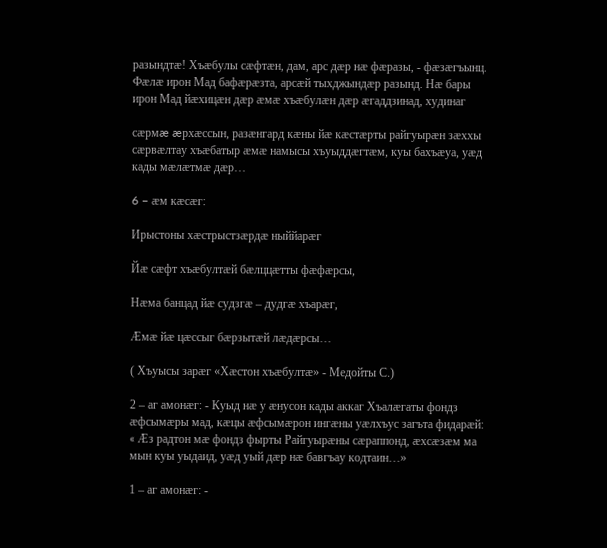разындтæ! Хъæбулы сæфтæн, дам, арс дæр нæ фæразы, - фæзæгъынц. Фæлæ ирон Мад бафæрæзта, арсæй тыхджындæр разынд. Нæ бары ирон Мад йæхицæн дæр æмæ хъæбулæн дæр æгаддзинад, худинаг

сæрмæ æрхæссын, разæнгард кæны йæ кæстæрты райгуырæн зæххы сæрвæлтау хъæбатыр æмæ намысы хъуыддæгтæм, куы бахъæуа, уæд кады мæлæтмæ дæр…

6 – æм кæсæг:

Ирыстоны хæстрыстзæрдæ ныййарæг

Йæ сæфт хъæбултæй бæлццæтты фæфæрсы,

Нæма банцад йæ судзгæ – дудгæ хъарæг,

Æмæ йæ цæссыг бæрзытæй лæдæрсы…

( Хъуысы зарæг «Хæстон хъæбултæ» - Медойты С.)

2 – аг амонæг: - Куыд нæ у æнусон кады аккаг Хъалæгаты фондз æфсымæры мад, кæцы æфсымæрон ингæны уæлхъус загъта фидарæй: « Æз радтон мæ фондз фырты Райгуырæны сæраппонд, æхсæзæм ма мын куы уыдаид, уæд уый дæр нæ бавгъау кодтаин…»

1 – аг амонæг: -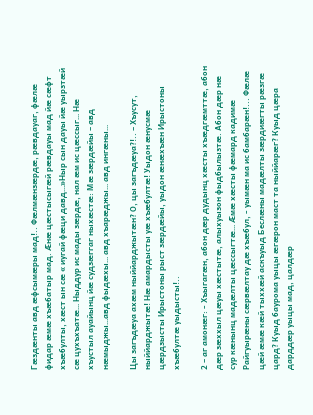Гæздæнты авд æфсымæры мад!.. Фæлмæнзæрдæ, рæвдауаг, фæлæ фидар æмæ хъæбатыр мад. Æнæ цæстысыгæй рæвдауы мад йæ сæфт хъæбулты, хæст ын сæ « иугай фæци давд…»Ныр сын дауы йæ уырзтæй сæ цухъхъатæ… Ныддур ис мады зæрдæ, нал æм ис цæссыг… Нæ хъустыл ауайынц йæ судзæггаг ныхæстæ: Мæ зæрдæйы – авд нæмыджы…авд фыдæхы… авд хъарæджы… авд ингæны…

Цы загъдæуа ахæм ныййарджытæн? О, цы загъдæуа?!.. – Хъусут, ныййарджытæ! Нæ амардысты уæ хъæбултæ! Уыдон æнусмæ цæрдзысты Ирыстоны рыст зæрдæйы, уыдон æнæхъæн Ирыстоны хъæбултæ уыдысты!..

2 – аг амонæг: - Хъыгагæн, абон дæр дудынц хæсты хъæдгæмттæ, абон дæр зæххыл цæуы хæстытæ, алыхуызон фыдбылызтæ. Абон дæр нæ сур кæнынц мадæлты цæссыгтæ… Æмæ хæсты фæмард кадимæ Райгуырæны сæрвæлтау дæ хъæбул, - уымæн ма ис бамбарæн!... Фæлæ цæй æмæ кæй тыххæй аскъуыд Беслæны мадæлты зæрдиæгты рæзгæ цард? Куыд баурома уыцы æгæрон маст та ныййарæг? Куыд цæра дарддæр уыцы мад, цалдæр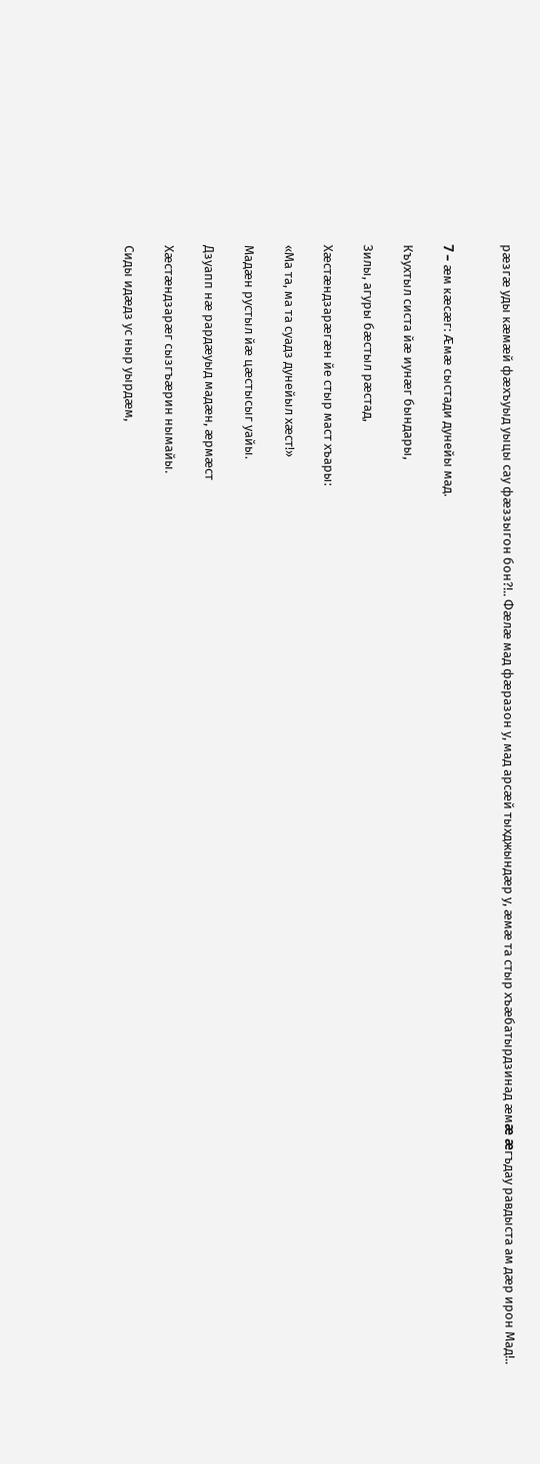рæзгæ уды кæмæй фæхъуыд уыцы сау фæззыгон бон?!.. Фæлæ мад фæразон у, мад арсæй тыхджындæр у, æмæ та стыр хъæбатырдзинад æмæ æгъдау равдыста ам дæр ирон Мад!..


7 – æм кæсæг: Æмæ сыстади дунейы мад.

Къухтыл систа йæ иунæг бындары,

Зилы, агуры бæстыл рæстад,

Хæстæндзарæгæн йе стыр маст хъары:

«Ма та, ма та суадз дунейыл хæст!»

Мадæн рустыл йæ цæстысыг уайы.

Дзуапп нæ рардæуыд мадæн, æрмæст

Хæстæндзарæг сызгъæрин нымайы.

Сиды идæдз ус ныр уырдæм,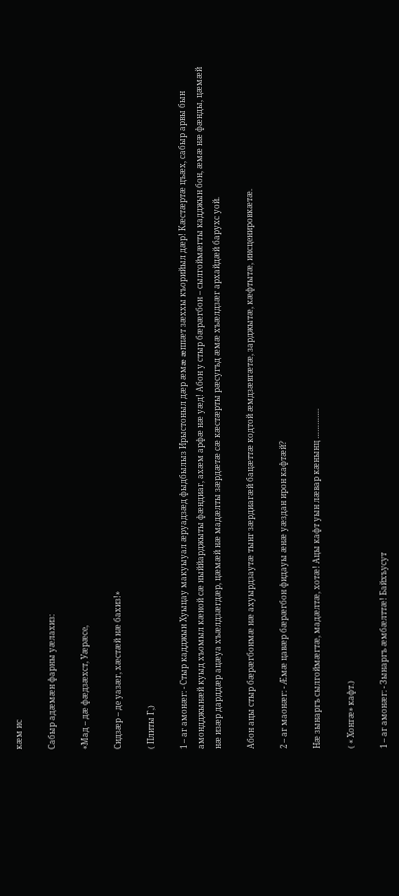кæм ис

Сабыр адæмæн фарны уæлахиз:

«Мад – дæ фæдзæхст, Уæрæсе,

Сидзæр – де уазæг, хæстæй нæ бахиз!»

( Плиты Г,)

1 – аг амонæг: - Стыр кадджын Хуыцау макуыуал æруадзæд фыдбылыз Ирыстоныл дæр æмæ æппæт зæххы къорийыл дæр! Кæстæртæ цъæх, сабыр арвы бын амондджынæй куыд хъомыл кæной сæ ныййарджыты фæндиаг, ахæм арфæ нæ уæд! Абон у стыр бæрæгбон – сылгоймæгты кадджын бон, æмæ нæ фæнды, цæмæй нæ изæр дарддæр ацæуа хъæлдзæгдæр, цæмæй нæ мадæлты зæрдæтæ сæ кæстæрты рæсугъд æмæ хъæлдзæг архайдæй барухс уой.

Абон ацы стыр бæрæгбонмæ нæ ахуырдзаутæ тынг зæрдиагæй бацæттæ кодтой æмдзæвгæтæ, зарджытæ, кæфтытæ, инсценировкæтæ.

2 – аг маонæг: - Æмæ цавæр бæрæгбон фидауы æнæ уæздан ирон кафтæй?

Нæ зынаргъ сылгоймæгтæ, мадæлтæ, хотæ! Ацы кафт уын лæвар кæнынц ………….

( « Хонгæ» кафт.)

1 – аг амонæг: - Зынаргъ æмбæлттæ! Байхъусут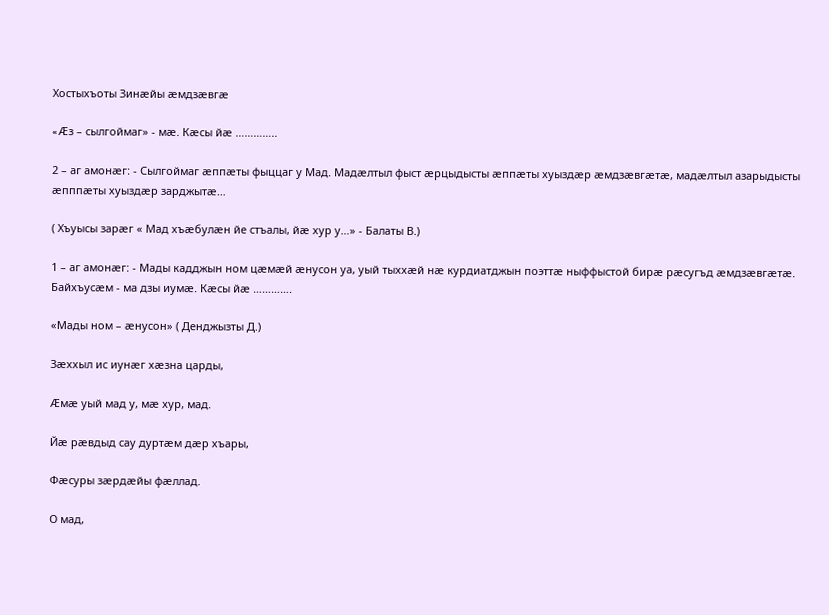Хостыхъоты Зинæйы æмдзæвгæ

« Æз – сылгоймаг» - мæ. Кæсы йæ …………..

2 – аг амонæг: - Сылгоймаг æппæты фыццаг у Мад. Мадæлтыл фыст æрцыдысты æппæты хуыздæр æмдзæвгæтæ, мадæлтыл азарыдысты æпппæты хуыздæр зарджытæ…

( Хъуысы зарæг « Мад хъæбулæн йе стъалы, йæ хур у…» - Балаты В.)

1 – аг амонæг: - Мады кадджын ном цæмæй æнусон уа, уый тыххæй нæ курдиатджын поэттæ ныффыстой бирæ рæсугъд æмдзæвгæтæ. Байхъусæм - ма дзы иумæ. Кæсы йæ ………….

«Мады ном – æнусон» ( Денджызты Д.)

Зæххыл ис иунæг хæзна царды,

Æмæ уый мад у, мæ хур, мад.

Йæ рæвдыд сау дуртæм дæр хъары,

Фæсуры зæрдæйы фæллад.

О мад,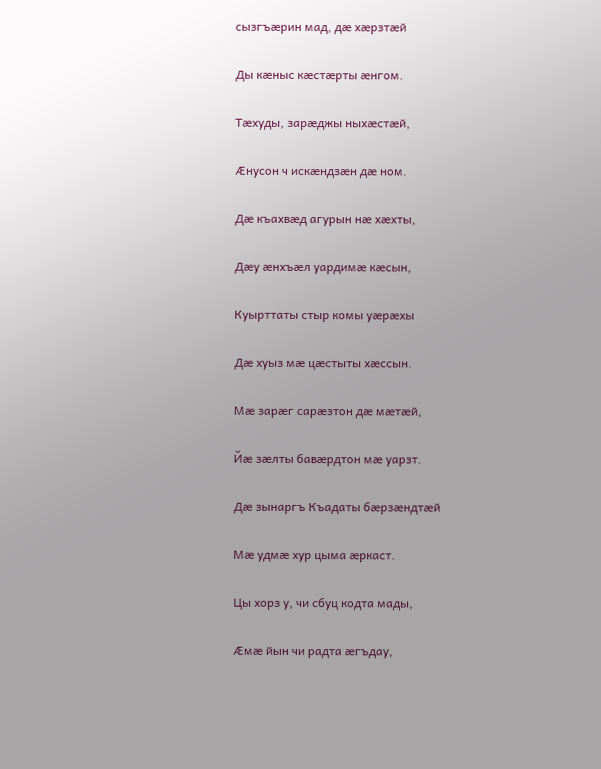сызгъæрин мад, дæ хæрзтæй

Ды кæныс кæстæрты æнгом.

Тæхуды, зарæджы ныхæстæй,

Æнусон ч искæндзæн дæ ном.

Дæ къахвæд агурын нæ хæхты,

Дæу æнхъæл уардимæ кæсын,

Куырттаты стыр комы уæрæхы

Дæ хуыз мæ цæстыты хæссын.

Мæ зарæг сарæзтон дæ мæтæй,

Йæ зæлты бавæрдтон мæ уарзт.

Дæ зынаргъ Къадаты бæрзæндтæй

Мæ удмæ хур цыма æркаст.

Цы хорз у, чи сбуц кодта мады,

Æмæ йын чи радта æгъдау,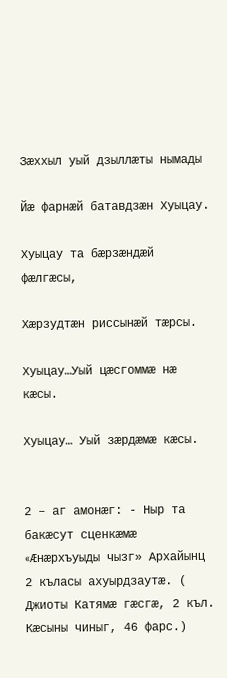Зæххыл уый дзыллæты нымады

Йæ фарнæй батавдзæн Хуыцау.

Хуыцау та бæрзæндæй фæлгæсы,

Хæрзудтæн риссынæй тæрсы.

Хуыцау…Уый цæсгоммæ нæ кæсы.

Хуыцау… Уый зæрдæмæ кæсы.


2 – аг амонæг: - Ныр та бакæсут сценкæмæ «Æнæрхъуыды чызг» Архайынц 2 къласы ахуырдзаутæ. ( Джиоты Катямæ гæсгæ, 2 къл. Кæсыны чиныг, 46 фарс.)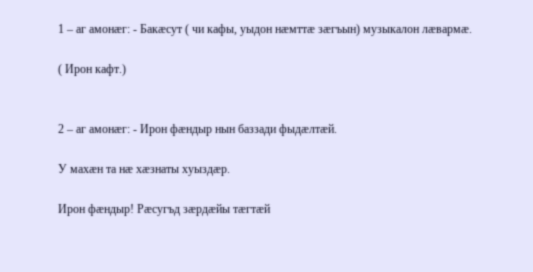1 – аг амонæг: - Бакæсут ( чи кафы, уыдон нæмттæ зæгъын) музыкалон лæвармæ.

( Ирон кафт.)


2 – аг амонæг: - Ирон фæндыр нын баззади фыдæлтæй.

У махæн та нæ хæзнаты хуыздæр.

Ирон фæндыр! Рæсугъд зæрдæйы тæгтæй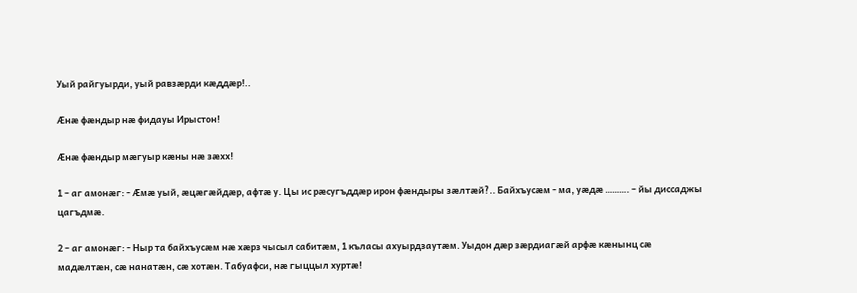Уый райгуырди, уый равзæрди кæддæр!..

Æнæ фæндыр нæ фидауы Ирыстон!

Æнæ фæндыр мæгуыр кæны нæ зæхх!

1 – аг амонæг: - Æмæ уый, æцæгæйдæр, афтæ у. Цы ис рæсугъддæр ирон фæндыры зæлтæй?.. Байхъусæм - ма, уæдæ ………. – йы диссаджы цагъдмæ.

2 – аг амонæг: - Ныр та байхъусæм нæ хæрз чысыл сабитæм, 1 къласы ахуырдзаутæм. Уыдон дæр зæрдиагæй арфæ кæнынц сæ мадæлтæн, сæ нанатæн, сæ хотæн. Табуафси, нæ гыццыл хуртæ!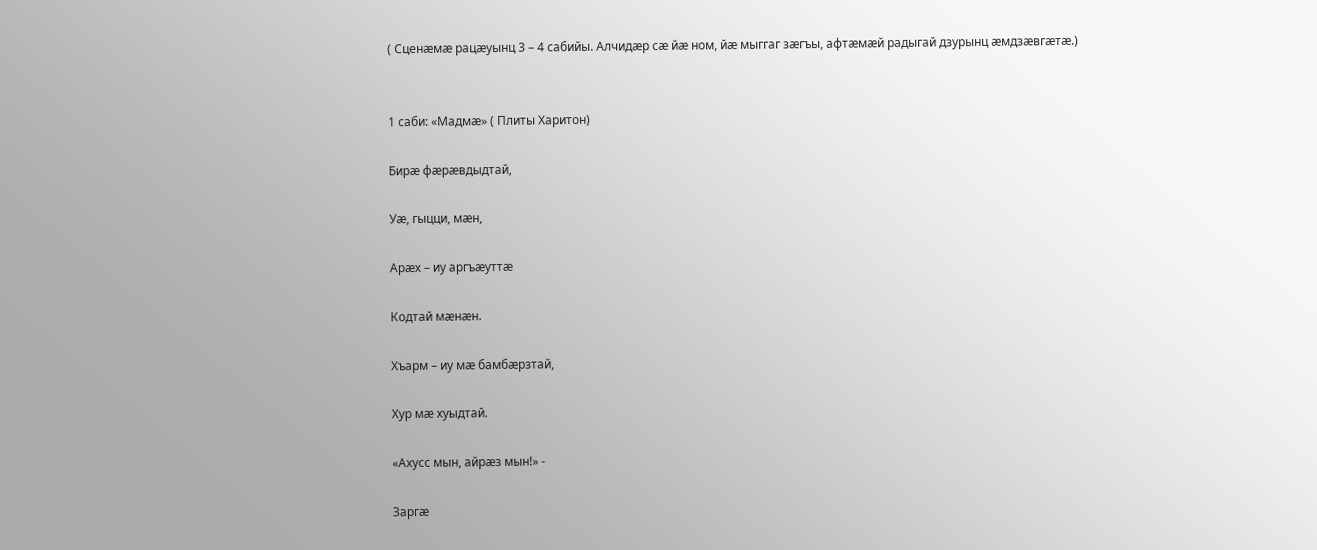( Сценæмæ рацæуынц 3 – 4 сабийы. Алчидæр сæ йæ ном, йæ мыггаг зæгъы, афтæмæй радыгай дзурынц æмдзæвгæтæ.)


1 саби: «Мадмæ» ( Плиты Харитон)

Бирæ фæрæвдыдтай,

Уæ, гыцци, мæн,

Арæх – иу аргъæуттæ

Кодтай мæнæн.

Хъарм – иу мæ бамбæрзтай,

Хур мæ хуыдтай.

«Ахусс мын, айрæз мын!» -

Заргæ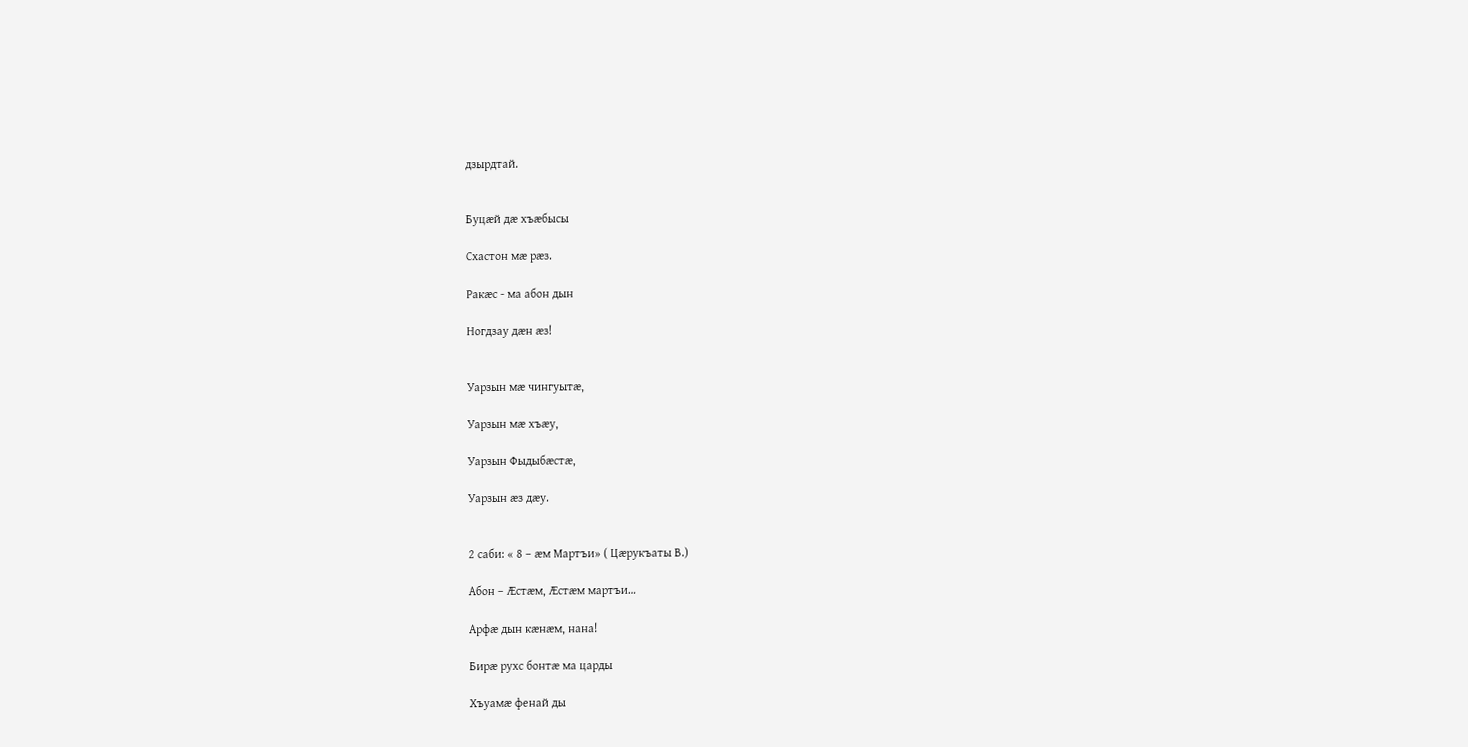дзырдтай.


Буцæй дæ хъæбысы

Схастон мæ рæз.

Ракæс - ма абон дын

Ногдзау дæн æз!


Уарзын мæ чингуытæ,

Уарзын мæ хъæу,

Уарзын Фыдыбæстæ,

Уарзын æз дæу.


2 саби: « 8 – æм Мартъи» ( Цæрукъаты В.)

Абон – Æстæм, Æстæм мартъи…

Арфæ дын кæнæм, нана!

Бирæ рухс бонтæ ма царды

Хъуамæ фенай ды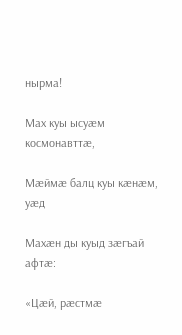нырма!

Мах куы ысуæм космонавттæ,

Мæймæ балц куы кæнæм, уæд

Махæн ды куыд зæгъай афтæ:

«Цæй, рæстмæ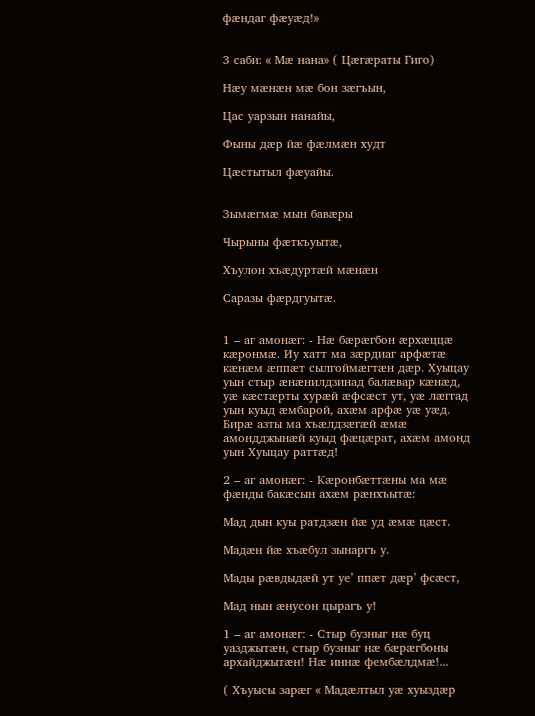фæндаг фæуæд!»


3 саби: « Мæ нана» ( Цæгæраты Гиго)

Нæу мæнæн мæ бон зæгъын,

Цас уарзын нанайы,

Фыны дæр йæ фæлмæн худт

Цæстытыл фæуайы.


Зымæгмæ мын бавæры

Чырыны фæткъуытæ,

Хъулон хъæдуртæй мæнæн

Саразы фæрдгуытæ.


1 – аг амонæг: - Нæ бæрæгбон æрхæццæ кæронмæ. Иу хатт ма зæрдиаг арфæтæ кæнæм æппæт сылгоймæгтæн дæр. Хуыцау уын стыр æнæнилдзинад балæвар кæнæд, уæ кæстæрты хурæй æфсæст ут, уæ лæггад уын куыд æмбарой, ахæм арфæ уæ уæд. Бирæ азты ма хъæлдзæгæй æмæ амондджынæй куыд фæцæрат, ахæм амонд уын Хуыцау раттæд!

2 – аг амонæг: - Кæронбæттæны ма мæ фæнды бакæсын ахæм рæнхъытæ:

Мад дын куы ратдзæн йæ уд æмæ цæст.

Мадæн йæ хъæбул зынаргъ у.

Мады рæвдыдæй ут уе’ ппæт дæр’ фсæст,

Мад нын æнусон цырагъ у!

1 – аг амонæг: - Стыр бузныг нæ буц уазджытæн, стыр бузныг нæ бæрæгбоны архайджытæн! Нæ иннæ фембæлдмæ!...

( Хъуысы зарæг « Мадæлтыл уæ хуыздæр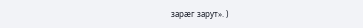зарæг зарут». )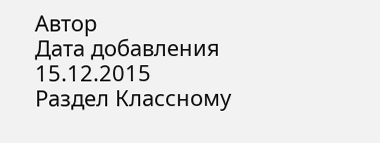Автор
Дата добавления 15.12.2015
Раздел Классному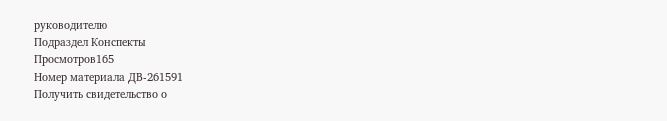руководителю
Подраздел Конспекты
Просмотров165
Номер материала ДВ-261591
Получить свидетельство о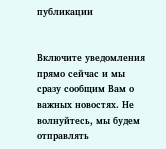публикации


Включите уведомления прямо сейчас и мы сразу сообщим Вам о важных новостях. Не волнуйтесь, мы будем отправлять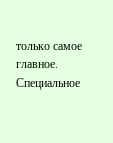только самое главное.
Специальное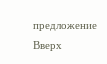предложение
Вверх